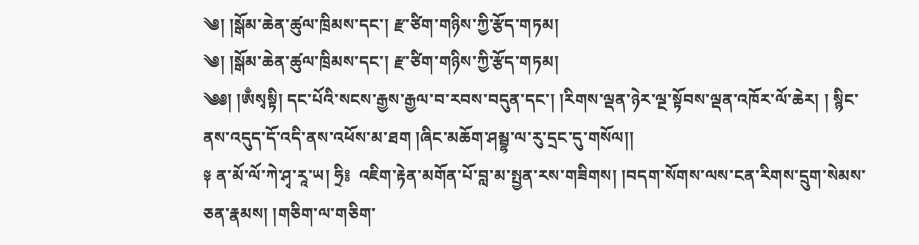༄། །སྒོམ་ཆེན་ཚུལ་ཁྲིམས་དང་། རྫ་ཙིག་གཉིས་ཀྱི་རྩོད་གཏམ།
༄། །སྒོམ་ཆེན་ཚུལ་ཁྲིམས་དང་། རྫ་ཙིག་གཉིས་ཀྱི་རྩོད་གཏམ།
༄༅། །ཨྃསྭསྟི། དང་པོའི་སངས་རྒྱས་རྒྱལ་བ་རབས་བདུན་དང་། །རིགས་ལྡན་ཉེར་ལྔ་སྟོབས་ལྡན་འཁོར་ལོ་ཆེར། ། སྙིང་ནས་འདུད་དོ་འདི་ནས་འཕོས་མ་ཐག །ཞིང་མཆོག་ཤམྦྷ་ལ་རུ་དྲང་དུ་གསོལ།།
༈ ན་མོ་ལོ་ཀེ་ཤྭ་རཱ་ཡ། ཧྲི༔  འཇིག་རྟེན་མགོན་པོ་བླ་མ་སྤྱན་རས་གཟིགས། །བདག་སོགས་ལས་ངན་རིགས་དྲུག་སེམས་ཅན་རྣམས། །གཅིག་ལ་གཅིག་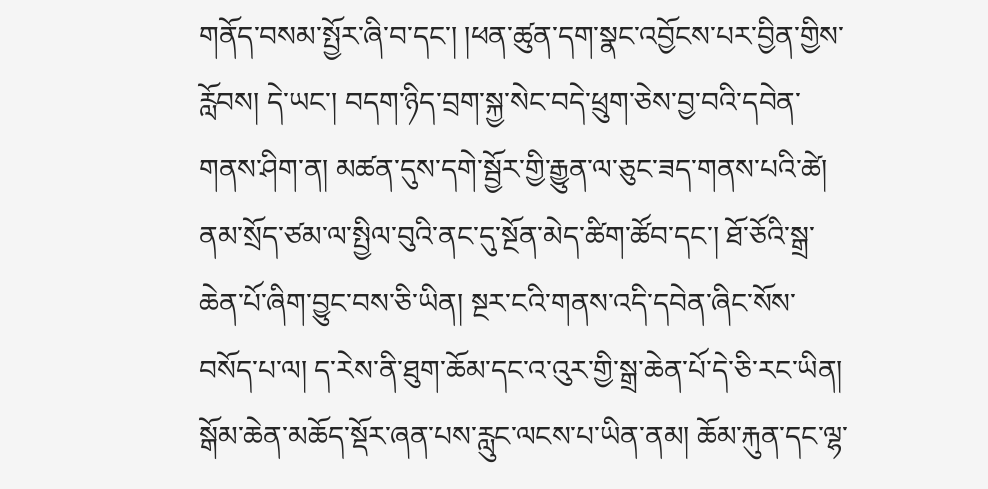གནོད་བསམ་སྤྱོར་ཞི་བ་དང་། །ཕན་ཚུན་དག་སྣང་འབྱོངས་པར་བྱིན་གྱིས་རློབས། དེ་ཡང་། བདག་ཉིད་བྲག་སྐྱ་སེང་བདེ་ཕྲུག་ཅེས་བྱ་བའི་དབེན་གནས་ཤིག་ན། མཚན་དུས་དགེ་སྦྱོར་གྱི་རྒྱུན་ལ་ཅུང་ཟད་གནས་པའི་ཚེ། ནམ་སྲོད་ཙམ་ལ་སྤྱིལ་བུའི་ནང་དུ་སྔོན་མེད་ཚིག་ཚོབ་དང་། ཐོ་ཅོའི་སྒྲ་ཆེན་པོ་ཞིག་བྱུང་བས་ཅི་ཡིན། སྔར་ངའི་གནས་འདི་དབེན་ཞིང་སོས་བསོད་པ་ལ། ད་རེས་ནི་ཐུག་ཆོམ་དང་འ་འུར་གྱི་སྒྲ་ཆེན་པོ་དེ་ཅི་རང་ཡིན། སྒོམ་ཆེན་མཆོད་སྡོར་ཞན་པས་རླུང་ལངས་པ་ཡིན་ནམ། ཆོམ་རྐུན་དང་ལྷ་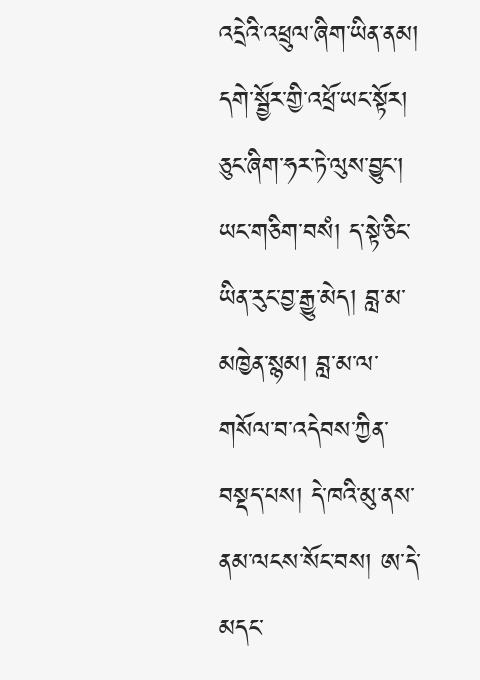འདྲེའི་འཕྲུལ་ཞིག་ཡིན་ནམ། དགེ་སྦྱོར་གྱི་འཕྲོ་ཡང་སྟོར། ཅུང་ཞིག་ཧར་ཏེ་ལུས་བྱུང་།
ཡང་གཅིག་བསཾ། ད་སྟེ་ཅིང་ཡིན་རུང་བྱ་རྒྱུ་མེད། བླ་མ་མཁྱེན་སྙམ། བླ་མ་ལ་གསོལ་བ་འདེབས་ཀྱིན་བསྡད་པས། དེ་ཁའི་མུ་ནས་ནམ་ལངས་སོང་བས། ཨ་དེ་མདང་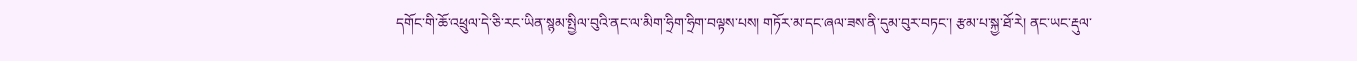དགོང་གི་ཆོ་འཕྲུལ་དེ་ཅི་རང་ཡིན་སྙམ་སྤྱིལ་བུའི་ནང་ལ་མིག་ཧྲིག་ཧྲིག་བལྟས་པས། གཏོར་མ་དང་ཞལ་ཟས་ནི་དུམ་བུར་བཏང་། རྩམ་པ་སྐྱ་ཐོ་རེ། ནང་ཡང་རྡུལ་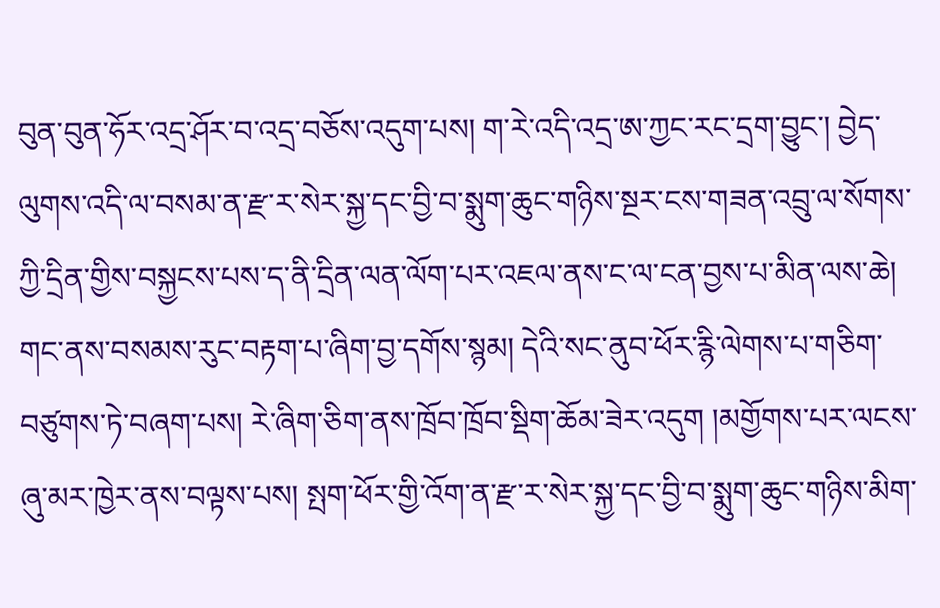བུན་བུན་ཧོར་འདྲ་ཤོར་བ་འདྲ་བཅོས་འདུག་པས། ག་རེ་འདི་འདྲ་ཨ་ཀྱང་རང་དྲག་བྱུང་། བྱེད་ལུགས་འདི་ལ་བསམ་ན་རྫ་ར་སེར་སྐྱ་དང་བྱི་བ་སྨུག་ཆུང་གཉིས་སྔར་ངས་གཟན་འབྲུ་ལ་སོགས་ཀྱི་དྲིན་གྱིས་བསྐྱངས་པས་ད་ནི་དྲིན་ལན་ལོག་པར་འཇལ་ནས་ང་ལ་ངན་བྱས་པ་མིན་ལས་ཆེ། གང་ནས་བསམས་རུང་བརྟག་པ་ཞིག་བྱ་དགོས་སྙམ། དེའི་སང་ནུབ་ཕོར་རྙི་ལེགས་པ་གཅིག་བཙུགས་ཏེ་བཞག་པས། རེ་ཞིག་ཅིག་ནས་ཁྲོབ་ཁྲོབ་སྡིག་ཆོམ་ཟེར་འདུག །མགྱོགས་པར་ལངས་ཞུ་མར་ཁྱེར་ནས་བལྟས་པས། སྤག་ཕོར་གྱི་འོག་ན་རྫ་ར་སེར་སྐྱ་དང་བྱི་བ་སྨུག་ཆུང་གཉིས་མིག་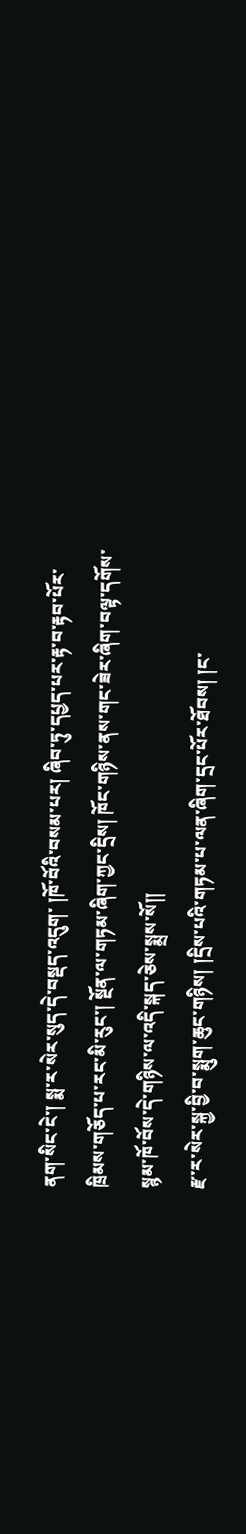ནག་སིང་ངེ་། སྨ་ར་སེར་སུད་དེ་བསྡད་འདུག་ །ཁོ་བོའི་བསམ་པར། ཞིབ་ཏུ་དཔྱད་པར་རྟ་བ་རྟབ་པོར་ཁྲིམས་གཅོད་པ་རང་མི་རུང་། སྔོན་ལ་གཏམ་ཞིག་ཀྱང་དྲིས། ཁོང་གཉིས་ནས་གང་ཟེར་ཞིག་བལྟ་དགོས་སྙམ་ཁོ་བོས་དེ་གཉིས་ལ་འདི་སྐད་ཅེས་སྨྲས་སོ།།
རྫ་ར་སེར་སྐྱ་བྱི་བ་སྨུག་ཆུང་གཉིས། །དྲིས་པའི་གཏམ་པ་ལན་ཞིག་དྲང་པོར་ཐོབས། །ང་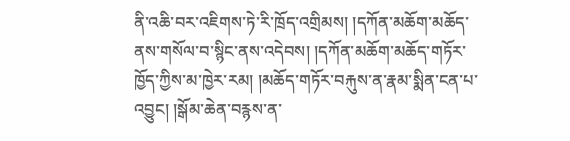ནི་འཆི་བར་འཇིགས་ཏེ་རི་ཁྲོད་འགྲིམས། །དཀོན་མཆོག་མཆོད་ནས་གསོལ་བ་སྙིང་ནས་འདེབས། །དཀོན་མཆོག་མཆོད་གཏོར་ཁྱོད་ཀྱིས་མ་ཁྱེར་རམ། །མཆོད་གཏོར་བརྐུས་ན་རྣམ་སྨིན་ངན་པ་འབྱུང། །སྒོམ་ཆེན་བརྙས་ན་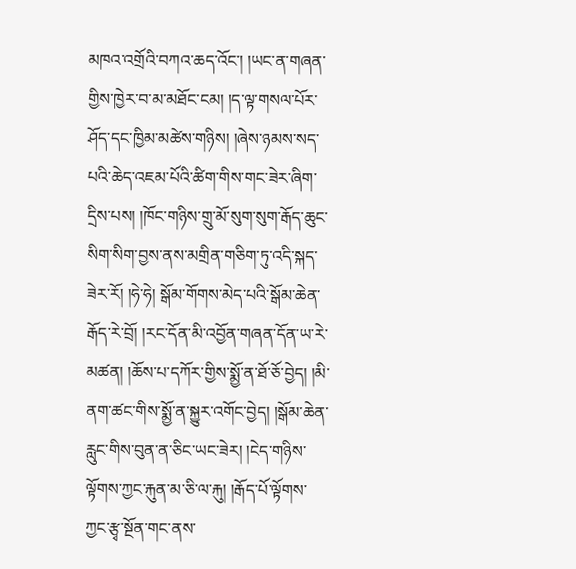མཁའ་འགྲོའི་བཀའ་ཆད་འོང་། །ཡང་ན་གཞན་གྱིས་ཁྱེར་བ་མ་མཐོང་ངམ། །ད་ལྟ་གསལ་པོར་ཤོད་དང་ཁྱིམ་མཚེས་གཉིས། །ཞེས་ཉམས་སད་པའི་ཆེད་འཇམ་པོའི་ཚིག་གིས་གང་ཟེར་ཞིག་དྲིས་པས། །ཁོང་གཉིས་གྲུ་མོ་སུག་སུག་རྒོད་ཆུང་སིག་སིག་བྱས་ནས་མགྲིན་གཅིག་ཏུ་འདི་སྐད་ཟེར་རོ། །ཧེ་ཧེ། སྒོམ་གོགས་མེད་པའི་སྒོམ་ཆེན་རྒོད་རེ་བྲོ། །རང་དོན་མི་འབྱོན་གཞན་དོན་ཡ་རེ་མཚན། །ཆོས་པ་དཀོར་གྱིས་སྨྱོ་ན་ཐོ་ཅོ་བྱེད། །མི་ནག་ཚང་གིས་སྨྱོ་ན་སྐྱུར་འགོང་བྱེད། །སྒོམ་ཆེན་རླུང་གིས་བུན་ན་ཅིང་ཡང་ཟེར། །ངེད་གཉིས་ལྟོགས་ཀྱང་རྐུན་མ་ཅི་ལ་རྐུ། །རྒོད་པོ་ལྟོགས་ཀྱང་རྩྭ་སྔོན་གང་ནས་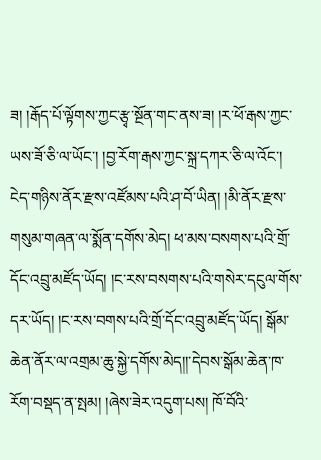ཟ། །རྒོད་པོ་ལྟོགས་ཀྱང་རྩྭ་སྔོན་གང་ནས་ཟ། །ར་ཕོ་རྒས་ཀྱང་ཡས་ཟོ་ཅི་ལ་ཡོང་། །བྱ་རོག་རྒས་ཀྱང་སྐྲ་དཀར་ཅི་ལ་འོང་། ངེད་གཉིས་ནོར་རྫས་འཛོམས་པའི་ཤ་བོ་ཡིན། །མི་ནོར་རྫས་གསུམ་གཞན་ལ་སྨོན་དགོས་མེད། ཕ་མས་བསགས་པའི་གྲོ་དོང་འབྲུ་མཛོད་ཡོད། །ང་རས་བསགས་པའི་གསེར་དངུལ་གོས་དར་ཡོད། །ང་རས་བགས་པའི་གྲོ་དོང་འབྲུ་མཛོད་ཡོད། སྒོམ་ཆེན་ནོར་ལ་འགྲམ་ཆུ་སྐྱེ་དགོས་མེད།།་དེབས་སྒོམ་ཆེན་ཁ་རོག་བསྡད་ན་སྤམ། །ཞེས་ཟེར་འདུག་པས། ཁོ་བོའི་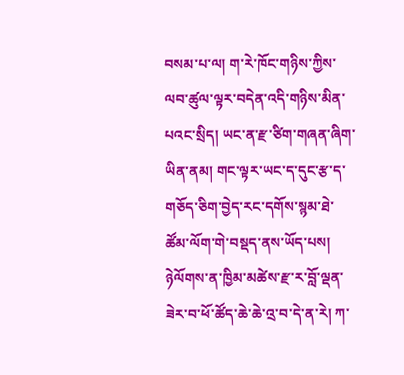བསམ་པ་ལ། ག་རེ་ཁོང་གཉིས་ཀྱིས་ལབ་ཚུལ་ལྟར་བདེན་འདི་གཉིས་མིན་པའང་སྲིད། ཡང་ན་རྫ་ཙིག་གཞན་ཞིག་ཡིན་ནམ། གང་ལྟར་ཡང་ད་དུང་རྩ་ད་གཅོད་ཅིག་བྱེད་རང་དགོས་སྙམ་ཐེ་ཚོམ་ལོག་གེ་བསྡད་ནས་ཡོད་པས། ཉེལོགས་ན་ཁྱིམ་མཚེས་རྫ་ར་བློ་ལྡན་ཟེར་བ་ཕོ་ཚོད་ཆེ་ཆེ་འྲ་བ་དེ་ན་རེ། ཀ་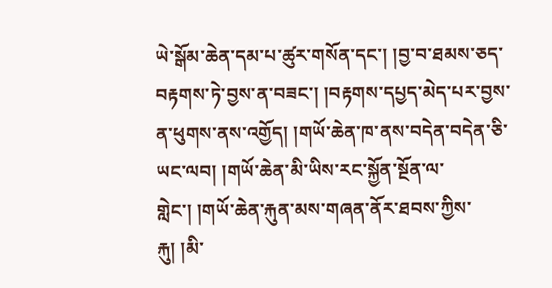ཡེ་སྒོམ་ཆེན་དམ་པ་ཚུར་གསོན་དང་། །བྱ་བ་ཐམས་ཅད་བརྟགས་ཏེ་བྱས་ན་བཟང་། །བརྟགས་དཔྱད་མེད་པར་བྱས་ན་ཕུགས་ནས་འགྱོད། །གཡོ་ཆེན་ཁ་ནས་བདེན་བདེན་ཅི་ཡང་ལབ། །གཡོ་ཆེན་མི་ཡིས་རང་སྐྱོན་སྔོན་ལ་གླེང་། །གཡོ་ཆེན་རྐུན་མས་གཞན་ནོར་ཐབས་ཀྱིས་རྐུ། །མི་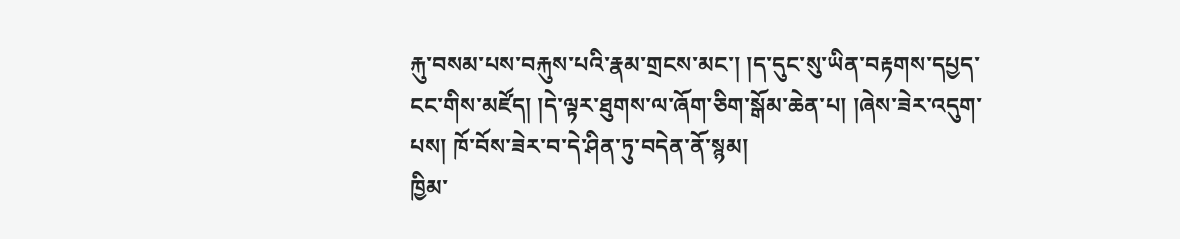རྐུ་བསམ་པས་བརྐུས་པའི་རྣམ་གྲངས་མང་། །ད་དུང་སུ་ཡིན་བརྟགས་དཔྱད་ངང་གིས་མཛོད། །དེ་ལྟར་ཐུགས་ལ་ཞོག་ཅིག་སྒོམ་ཆེན་པ། །ཞེས་ཟེར་འདུག་པས། ཁོ་བོས་ཟེར་བ་དེ་ཤིན་ཏུ་བདེན་ནོ་སྙམ།
ཁྱིམ་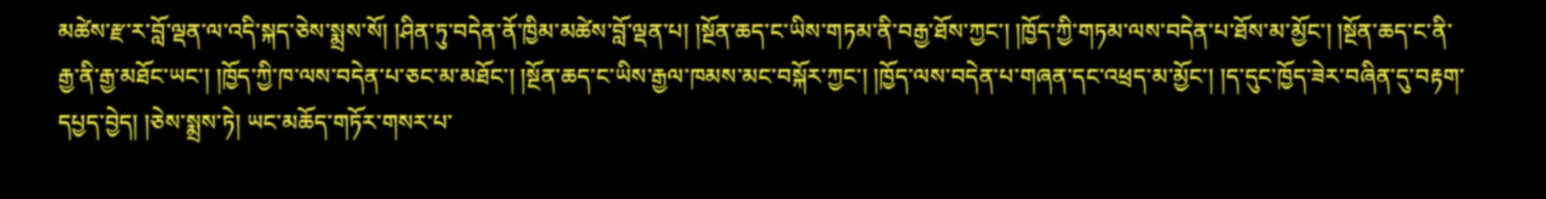མཚེས་རྫ་ར་བློ་ལྡན་ལ་འདི་སྐད་ཅེས་སྨྲས་སོ། །ཤིན་ཏུ་བདེན་ནོ་ཁྱིམ་མཚེས་བློ་ལྡན་པ། །སྔོན་ཆད་ང་ཡིས་གཏམ་ནི་བརྒྱ་ཐོས་ཀྱང་། །ཁྱོད་ཀྱི་གཏམ་ལས་བདེན་པ་ཐོས་མ་མྱོང་། །སྔོན་ཆད་ང་ནི་རྒྱ་ནི་རྒྱ་མཐོང་ཡང་། །ཁྱོད་ཀྱི་ཁ་ལས་བདེན་པ་ཅང་མ་མཐོང་། །སྔོན་ཆད་ང་ཡིས་རྒྱལ་ཁམས་མང་བསྐོར་ཀྱང་། །ཁྱོད་ལས་བདེན་པ་གཞན་དང་འཕྲད་མ་མྱོང་། །ད་དུང་ཁྱོད་ཟེར་བཞིན་དུ་བརྟག་དཔྱད་བྱེད། །ཅེས་སྨྲས་ཏེ། ཡང་མཆོད་གཏོར་གསར་པ་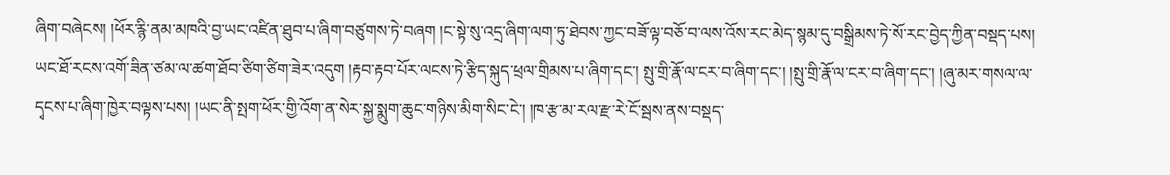ཞིག་བཞེངས། །ཕོར་རྙི་ནམ་མཁའི་བྱ་ཡང་འཛིན་ཐུབ་པ་ཞིག་བཙུགས་ཏེ་བཞག །ང་སྟེ་སུ་འདྲ་ཞིག་ལག་ཏུ་ཐེབས་ཀྱང་བཟོ་ལྟ་བཅོ་བ་ལས་འོས་རང་མེད་སྙམ་དུ་བསྒྲིམས་ཏེ་སོ་རང་བྱེད་ཀྱིན་བསྡད་པས། ཡང་ཐོ་རངས་འགོ་ཟིན་ཙམ་ལ་ཚག་ཐོབ་ཙིག་ཙིག་ཟེར་འདུག །རྟབ་རྟབ་པོར་ལངས་ཏེ་རྩིད་སྐུད་ཕྲལ་གྲིམས་པ་ཞིག་དང་། སྤུ་གྲི་རྣོ་ལ་ངར་བ་ཞིག་དང་། །སྤུ་གྲི་རྣོ་ལ་ངར་བ་ཞིག་དང་། །ཞུ་མར་གསལ་ལ་དྭངས་པ་ཞིག་ཁྱེར་བལྟས་པས། །ཡང་ནི་སྤག་ཕོར་གྱི་འོག་ན་སེར་སྐྱ་སྨུག་ཆུང་གཉིས་མིག་སིང་ངེ་། །ཁ་རྩ་མ་རལ་རྫ་རེ་ངོ་སྦས་ནས་བསྡད་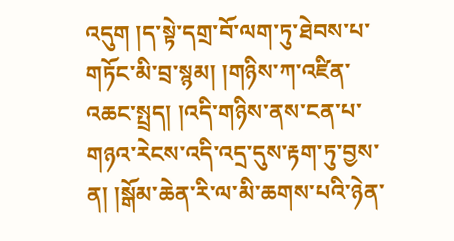འདུག །ད་སྟེ་དགྲ་བོ་ལག་ཏུ་ཐེབས་པ་གཏོང་མི་བྲ་སྙམ། །གཉིས་ཀ་འཛིན་འཆང་སྤྲད། །འདི་གཉིས་ནས་ངན་པ་གཉའ་རེངས་འདི་འདྲ་དུས་རྟག་ཏུ་བྱས་ན། །སྒོམ་ཆེན་རི་ལ་མི་ཆགས་པའི་ཉེན་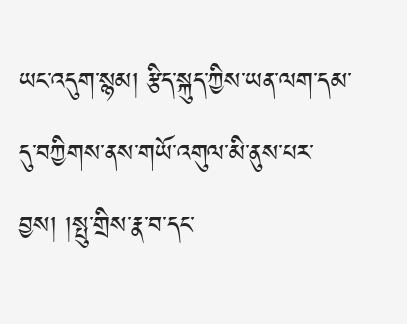ཡང་འདུག་སྙམ། རྩིད་སྐུད་ཀྱིས་ཡན་ལག་དམ་དུ་བཀྱིགས་ནས་གཡོ་འགུལ་མི་ནུས་པར་བྱས། །སྤུ་གྲིས་རྣ་བ་དང་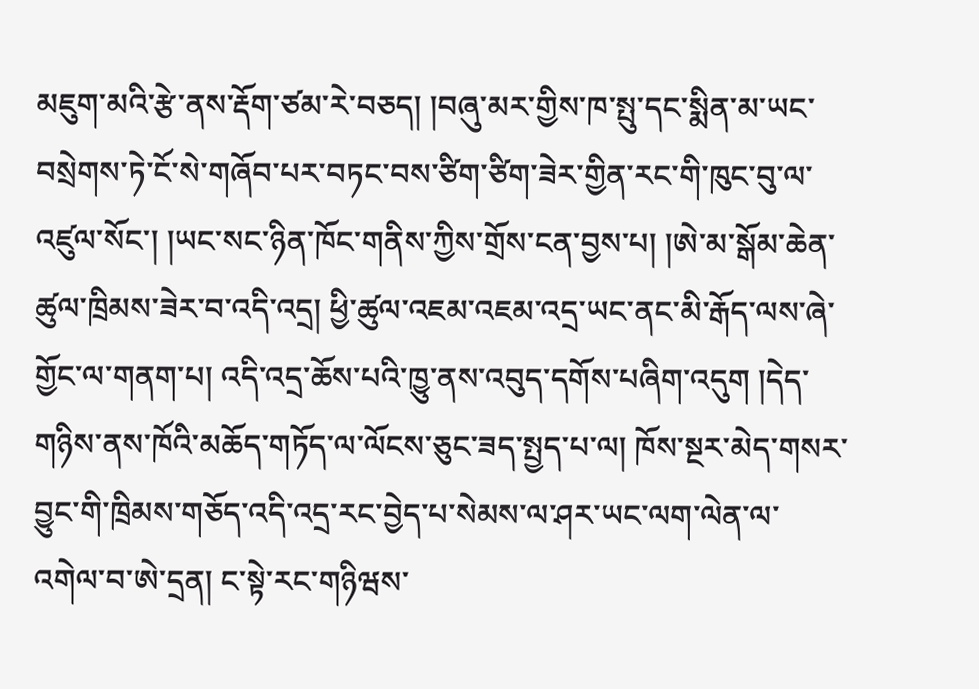མཇུག་མའི་རྩེ་ནས་རྡོག་ཙམ་རེ་བཅད། །བཞུ་མར་གྱིས་ཁ་སྤུ་དང་སྨིན་མ་ཡང་བསྲེགས་ཏེ་ངོ་སེ་གཞོབ་པར་བཏང་བས་ཙིག་ཙིག་ཟེར་གྱིན་རང་གི་ཁུང་བུ་ལ་འཛུལ་སོང་། །ཡང་སང་ཉིན་ཁོང་གནིས་ཀྱིས་གྲོས་ངན་བྱས་པ། །ཨེ་མ་སྒོམ་ཆེན་ཚུལ་ཁྲིམས་ཟེར་བ་འདི་འདྲ། ཕྱི་ཚུལ་འཇམ་འཇམ་འདྲ་ཡང་ནང་མི་རྒོད་ལས་ཞེ་གྱོང་ལ་གནག་པ། འདི་འདྲ་ཆོས་པའི་ཁྱུ་ནས་འབུད་དགོས་པཞིག་འདུག །དེད་གཉིས་ནས་ཁོའི་མཆོད་གཏོད་ལ་ལོངས་ཅུང་ཟད་སྤྱད་པ་ལ། ཁོས་སྔར་མེད་གསར་བྱུང་གི་ཁྲིམས་གཅོད་འདི་འདྲ་རང་བྱེད་པ་སེམས་ལ་ཤར་ཡང་ལག་ལེན་ལ་འགེལ་བ་ཨེ་དྲན། ང་སྟེ་རང་གཉིཝས་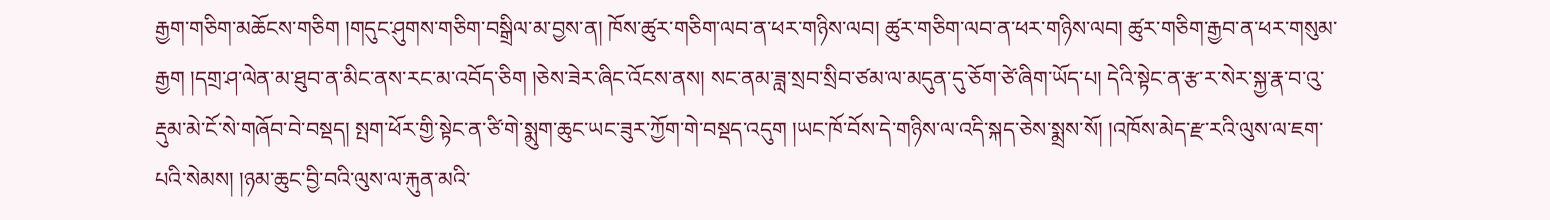རྒྱག་གཅིག་མཆོངས་གཅིག །གདུང་ཤུགས་གཅིག་བསྒྲིལ་མ་བྱས་ན། ཁོས་ཚུར་གཅིག་ལབ་ན་ཕར་གཉིས་ལབ། ཚུར་གཅིག་ལབ་ན་ཕར་གཉིས་ལབ། ཚུར་གཅིག་རྒྱབ་ན་ཕར་གསུམ་རྒྱག །དགྲ་ཤ་ལེན་མ་ཐུབ་ན་མིང་ནས་རང་མ་འབོད་ཅིག །ཅེས་ཟེར་ཞིང་འོངས་ནས། སང་ནམ་ཟླ་སྲབ་སྲིབ་ཙམ་ལ་མདུན་དུ་ཅོག་ཙེ་ཞིག་ཡོད་པ། དེའི་སྟེང་ན་རྩ་ར་སེར་སྐྱ་རྣ་བ་འུ་རྡུམ་མེ་ངོ་སེ་གཞོབ་བེ་བསྡད། སྤག་ཕོར་གྱི་སྟེང་ན་ཙི་གེ་སྨུག་ཆུང་ཡང་ཟུར་ཀྱོག་གེ་བསྡད་འདུག །ཡང་ཁོ་བོས་དེ་གཉིས་ལ་འདི་སྐད་ཅེས་སྨྲས་སོ། །འཁོས་མེད་རྫ་རའི་ལུས་ལ་ཇག་པའི་སེམས། །ཉམ་ཆུང་བྱི་བའི་ལུས་ལ་རྐུན་མའི་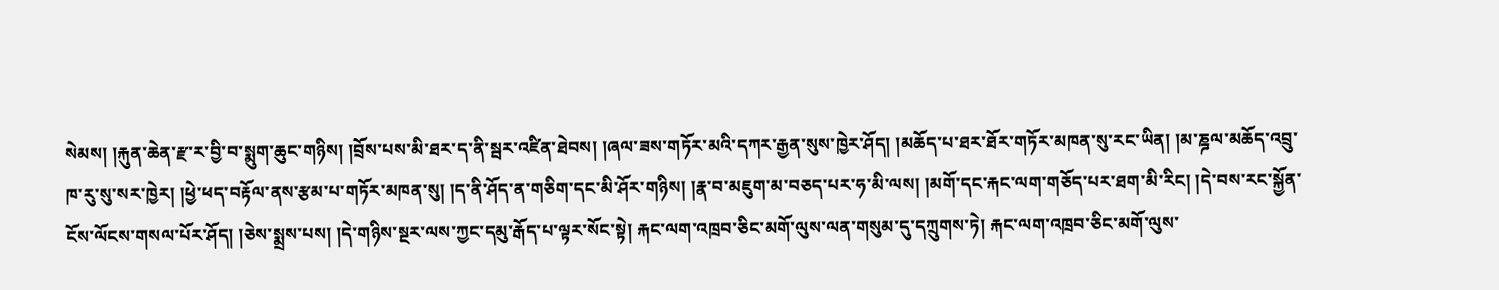སེམས། །རྐུན་ཆེན་རྫ་ར་བྱི་བ་སྨུག་ཆུང་གཉིས། །བྲོས་པས་མི་ཐར་ད་ནི་སྦར་འཛིན་ཐེབས། །ཞལ་ཟས་གཏོར་མའི་དཀར་རྒྱན་སུས་ཁྱེར་ཤོད། །མཆོད་པ་ཐར་ཐོར་གཏོར་མཁན་སུ་རང་ཡིན། །མ་ཎྜལ་མཆོད་འབྲུ་ཁ་རུ་སུ་སར་ཁྱེར། །ཕྱེ་ཕད་བརྟོལ་ནས་རྩམ་པ་གཏོར་མཁན་སུ། །ད་ནི་ཤོད་ན་གཅིག་དང་མི་ཤོར་གཉིས། །རྣ་བ་མཇུག་མ་བཅད་པར་ཧ་མི་ལས། །མགོ་དང་རྐང་ལག་གཅོད་པར་ཐག་མི་རིང། །དེ་བས་རང་སྐྱོན་ངོས་ལོངས་གསལ་པོར་ཤོད། །ཅེས་སྨྲས་པས། །དེ་གཉིས་སྔར་ལས་ཀྱང་དམུ་རྒོད་པ་ལྟར་སོང་སྟེ། རྐང་ལག་འཁྲབ་ཅིང་མགོ་ལུས་ལན་གསུམ་དུ་དཀྲུགས་ཏེ། རྐང་ལག་འཁྲབ་ཅིང་མགོ་ལུས་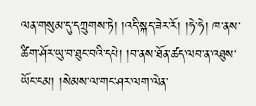ལན་གསུམ་དུ་དཀྲུགས་ཏེ། །འདི་སྐད་ཟེར་རོ། །ཧེ་ཧེ། ཁ་ནས་ཚིག་ཤོར་ཡུ་བ་ཐུང་བའི་དཔེ། །བ་ནས་ཐོན་ཚད་ལབ་ན་འཐུས་ཡོང་ངམ། །སེམས་ལ་གང་ཤར་ལག་ལེན་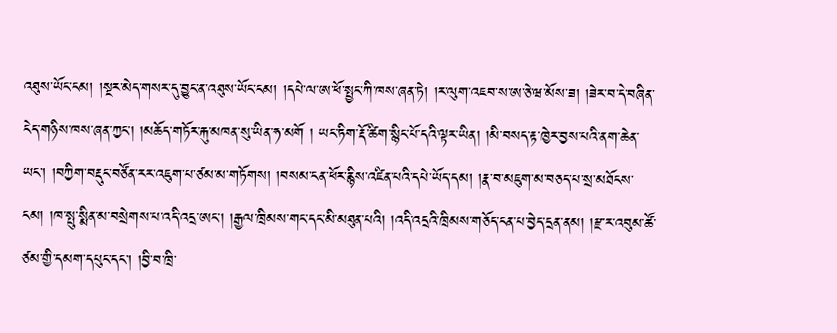འཐུས་ཡོང་ངམ། །སྔར་མེད་གསར་དུ་བྱུང་ན་འཐུས་ཡོང་ངམ། །དཔེ་ལ་ཨ་ཕོ་སྤྱང་ཀི་ཁས་ཞན་ཏེ། །ར་ལུག་འཇབ་ས་ཨ་ཅེ་ཝ་མོས་ཟ། །ཟེར་བ་དེ་བཞིན་ངེད་གཉིས་ཁས་ཞན་ཀྱང་། །མཆོད་གཏོར་རྐུ་མཁན་སུ་ཡིན་ཧ་མགོ ། ཡང་ཏིག་རྡོ་ཚིག་སྙིང་པོ་དའི་ལྟར་ཡིན། །མི་བསད་རྟ་ཁྱེར་བྱས་པའི་ནག་ཆེན་ཡང་། །བཀྱིག་བརྡུང་བཙོན་རར་འཇུག་པ་ཙམ་མ་གཏོགས། །བསམ་ངན་ཕོར་རྙིས་འཛིན་པའི་དཔེ་ཡོད་དམ། །རྣ་བ་མཇུག་མ་བཅད་པ་སྲ་མཐོངས་ངམ། །ཁ་སྤུ་སྨིན་མ་བསྲེགས་པ་འདི་འདྲ་ཨང་། །རྒྱལ་ཁྲིམས་གང་དང་མི་མཐུན་པའི། །འདི་འདྲའི་ཁྲིམས་གཅོད་ངན་པ་བྱེད་དྲན་ནམ། །རྫ་ར་འབུམ་ཚོ་ཙམ་གྱི་དམག་དཔུང་དང་། །བྱི་བ་ཁྲི་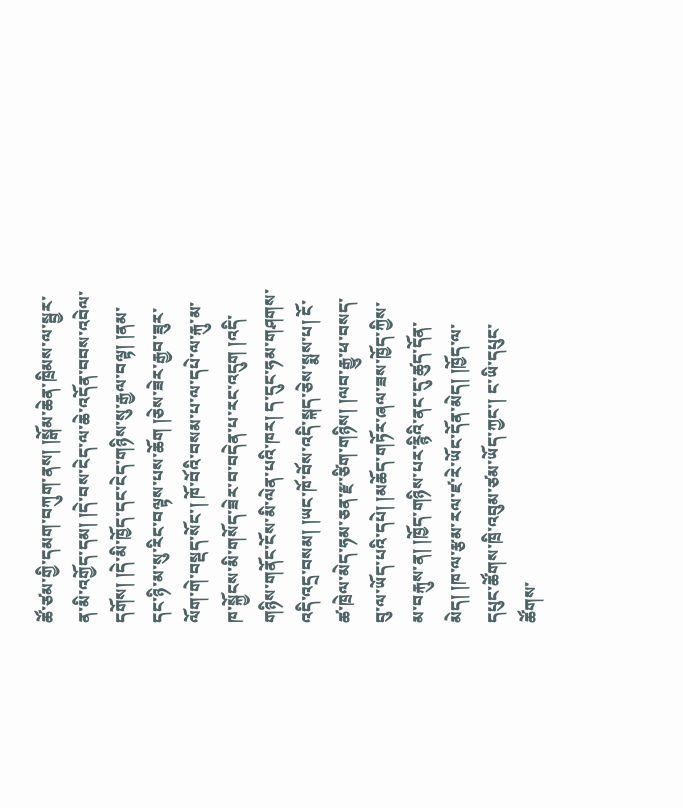ཚོ་ཙམ་གྱི་དམག་བཀུག་ནས། །སྒོམ་ཆེན་ཁྲིམས་ལ་སྦྱར་ན་མི་འགྱོད་དམ། །དེ་བས་ངེད་ལ་ཆེ་འདོན་བབས་འབེལ་དགོས། །དེ་མི་ཁྱོད་དང་ངེད་གཉིས་སུ་རྒྱལ་བལྟ། །ནམ་དང་ཉི་མ་སུ་རིང་བལྟས་པས་ཆོག །ཅེས་ཟེར་རྒྱབ་ཟུར་ལོག་གེ་བསྡད་སོང་། ཁོ་བོའི་བསམ་པ་ལ་དཔེ་ལ་རྐུ་མ་ཁ་སྐྱོངས་མི་གསོད་ཟེར་བ་བདེན་པ་རང་འདུག །འདི་གཉིས་གནོང་ངོས་མི་ལེན་པའི་ཁར། ད་དུང་ཧམ་གཤགས་འདི་འདྲ་བསམ། །ཡང་ཁོ་བོས་འདི་སྐད་ཅེས་སྨས་པ། ངོ་ཚ་ཁྲེལ་མེད་ཧམ་ཅན་རྫ་ཙིག་གཉིས། །ལབ་རྒྱུ་ཕ་བསད་བུ་ལ་ཡོད་པའི་དཔེ། །མཆོད་གཏོར་ཞལ་ཟས་ཁྱོད་ཀྱིས་མ་བརྐུས་ན། །ཁྱོད་གཉིས་པར་རྙིའི་ནང་དུ་ཚུད་དོན་མེད། །ཁ་ལ་རྩམ་རལ་ཛ་རེ་ཡོང་དོན་མེད། །ཁྱོད་ལ་དཔུང་ཚོགས་ཁྲི་འབུམ་ཙམ་ཡོད་ཀྱང་། ང་ཡི་དཔུང་ཚོགས་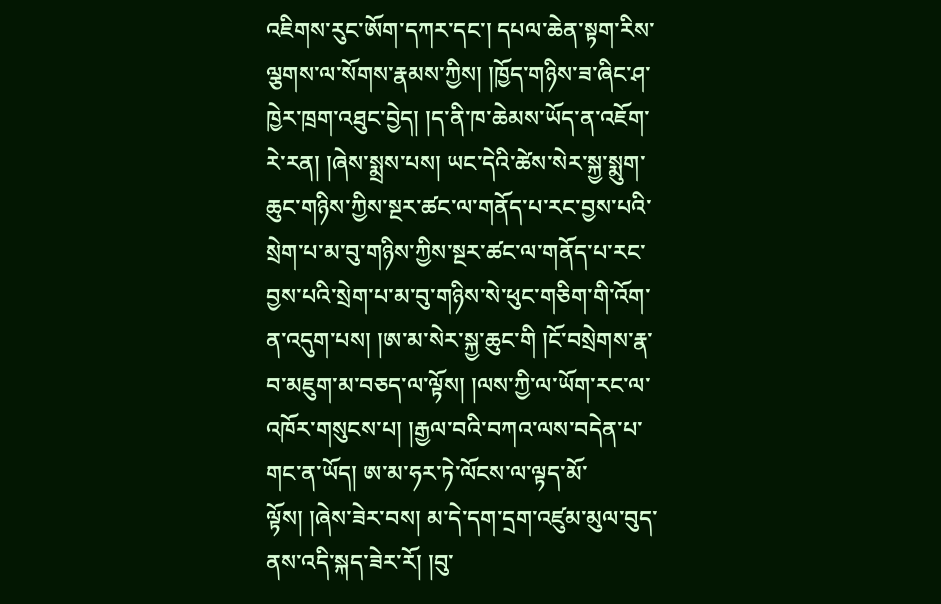འཇིགས་རུང་ཨོག་དཀར་དང་། དཔལ་ཆེན་སྟག་རིས་ལྕགས་ལ་སོགས་རྣམས་ཀྱིས། །ཁྱོད་གཉིས་ཟ་ཞིང་ཤ་ཁྱེར་ཁྲག་འཐུང་བྱེད། །ད་ནི་ཁ་ཆེམས་ཡོད་ན་འཇོག་རེ་རན། །ཞེས་སྨྲས་པས། ཡང་དེའི་ཚེས་སེར་སྐྱ་སྨུག་ཆུང་གཉིས་ཀྱིས་སྔར་ཚང་ལ་གནོད་པ་རང་བྱས་པའི་སྲེག་པ་མ་བུ་གཉིས་ཀྱིས་སྔར་ཚང་ལ་གནོད་པ་རང་བྱས་པའི་སྲེག་པ་མ་བུ་གཉིས་སེ་ཕུང་གཅིག་གི་འོག་ན་འདུག་པས། །ཨ་མ་སེར་སྐྱ་ཆུང་གི །ངོ་བསྲེགས་རྣ་བ་མཇུག་མ་བཅད་ལ་ལྟོས། །ལས་ཀྱི་ལ་ཡོག་རང་ལ་འཁོར་གསུངས་པ། །རྒྱལ་བའི་བཀའ་ལས་བདེན་པ་གང་ན་ཡོད། ཨ་མ་ཧར་ཏེ་ལོངས་ལ་ལྟད་མོ་ལྟོས། །ཞེས་ཟེར་བས། མ་དེ་དག་དྲག་འཛུམ་མུལ་བུད་ནས་འདི་སྐད་ཟེར་རོ། །བུ་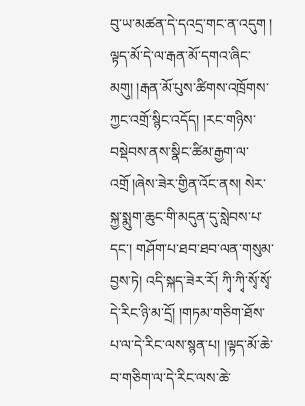བུ་ཡ་མཚན་དེ་དའདྲ་གང་ན་འདུག ། ལྟད་མོ་དེ་ལ་རྒན་མོ་དགའ་ཞིང་མགུ། །རྒན་མོ་པུས་ཚིགས་འཁྲོགས་ཀྱང་འགྲོ་སྙིང་འདོད། །རང་གཉིས་བསྡེབས་ནས་སྣིང་ཚིམ་རྒྱག་ལ་འགྲོ །ཞེས་ཟེར་གྱིན་འོང་ནས། སེར་སྐྱ་སྨུག་ཆུང་གི་མདུན་དུ་སླེབས་པ་དང་། གཤོག་པ་ཐབ་ཐབ་ལན་གསུམ་བྱས་ཏེ། འདི་སྐད་ཟེར་རོ། ཀྭི་ཀྭི་སྭོ་སྭོ་དེ་རིང་ཉི་མ་དྲོ། །གཏམ་གཅིག་ཐོས་པ་ལ་དེ་རིང་ལས་སྙན་པ། །ལྟད་མོ་ཆེ་བ་གཅིག་ལ་དེ་རིང་ལས་ཆེ་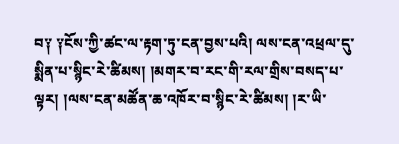བ༑ ༑ངོས་ཀྱི་ཚང་ལ་རྟག་ཏུ་ངན་བྱས་པའི། ལས་ངན་འཕྲལ་དུ་སྨིན་པ་སྙིང་རེ་ཚིམས། །མགར་བ་རང་གི་རལ་གྲིས་བསད་པ་ལྟར། །ལས་ངན་མཚོན་ཆ་འཁོར་བ་སྙིང་རེ་ཚིམས། །ར་ཡི་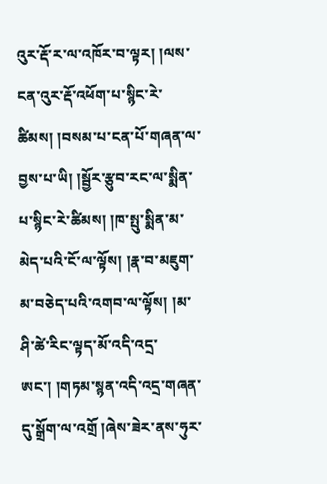འུར་རྡོ་ར་ལ་འཁོར་བ་ལྟར། །ལས་ངན་འུར་རྡོ་འཕོག་པ་སྙིང་རེ་ཚིམས། །བསམ་པ་ངན་པོ་གཞན་ལ་བྱས་པ་ཡི། །སྦྱོར་རྩུབ་རང་ལ་སྨིན་པ་སྙིང་རེ་ཚིམས། །ཁ་སྤུ་སྨིན་མ་མེད་པའི་ངོ་ལ་ལྟོས། །རྣ་བ་མཇུག་མ་བཅེད་པའི་འགབ་ལ་ལྟོས། །མ་ཤི་ཚེ་རིང་ལྟད་མོ་འདི་འདྲ་ཨང་། །གཏམ་སྙན་འདི་འདྲ་གཞན་དུ་སྒྲོག་ལ་འགྲོ །ཞེས་ཟེར་ནས་ཧུར་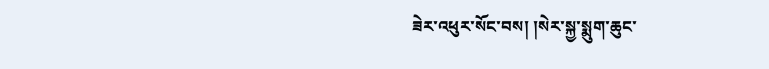ཟེར་འཕུར་སོང་བས། །སེར་སྐྱ་སྨུག་ཆུང་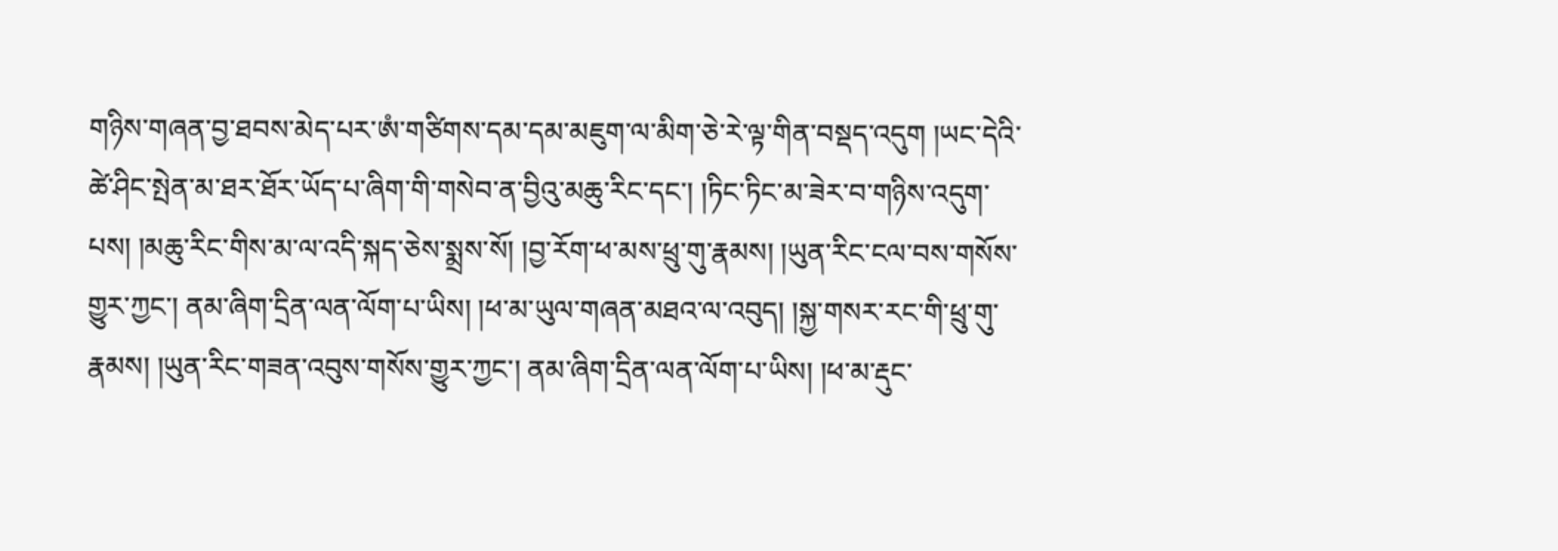གཉིས་གཞན་བྱ་ཐབས་མེད་པར་ཨཾ་གཙིགས་དམ་དམ་མཇུག་ལ་མིག་ཅེ་རེ་ལྟ་གིན་བསྡད་འདུག །ཡང་དེའི་ཚེ་ཤིང་སྤེན་མ་ཐར་ཐོར་ཡོད་པ་ཞིག་གི་གསེབ་ན་བྱིའུ་མཆུ་རིང་དང་། །ཏིང་ཏིང་མ་ཟེར་བ་གཉིས་འདུག་པས། །མཆུ་རིང་གིས་མ་ལ་འདི་སྐད་ཅེས་སྨྲས་སོ། །བྱ་རོག་ཕ་མས་ཕྲུ་གུ་རྣམས། །ཡུན་རིང་ངལ་བས་གསོས་གྱུར་ཀྱང་། ནམ་ཞིག་དྲིན་ལན་ལོག་པ་ཡིས། །ཕ་མ་ཡུལ་གཞན་མཐའ་ལ་འབུད། །སྐྱ་གསར་རང་གི་ཕྲུ་གུ་རྣམས། །ཡུན་རིང་གཟན་འབུས་གསོས་གྱུར་ཀྱང་། ནམ་ཞིག་དྲིན་ལན་ལོག་པ་ཡིས། །ཕ་མ་རྡུང་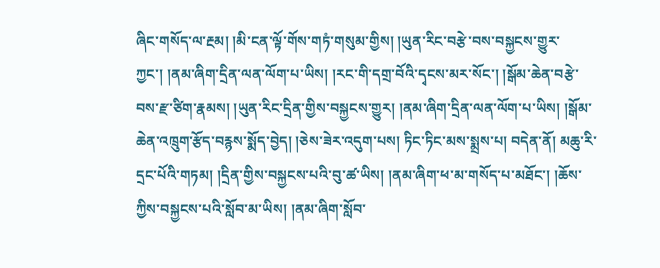ཞིང་གསོད་ལ་རྔམ། །མི་ངན་ལྟོ་གོས་གཏཾ་གསུམ་གྱིས། །ཡུན་རིང་བརྩེ་བས་བསྐྱངས་གྱུར་ཀྱང་། །ནམ་ཞིག་དྲིན་ལན་ལོག་པ་ཡིས། །རང་གི་དགྲ་བོའི་དྭངས་མར་སོང་། །སྒོམ་ཆེན་བརྩེ་བས་རྫ་ཙིག་རྣམས། །ཡུན་རིང་དྲིན་གྱིས་བསྐྱངས་གྱུར། །ནམ་ཞིག་དྲིན་ལན་ལོག་པ་ཡིས། །སྒོམ་ཆེན་འཁྲུག་རྩོད་བརྙས་སྨོད་བྱེད། །ཅེས་ཟེར་འདུག་པས། ཏིང་ཏིང་མས་སྨྲས་པ། བདེན་ནོ། མཆུ་རི་དྲང་པོའི་གཏམ། །དྲིན་གྱིས་བསྐྱངས་པའི་བུ་ཚ་ཡིས། །ནམ་ཞིག་ཕ་མ་གསོད་པ་མཐོང་། །ཆོས་ཀྱིས་བསྐྱངས་པའི་སློབ་མ་ཡིས། །ནམ་ཞིག་སློབ་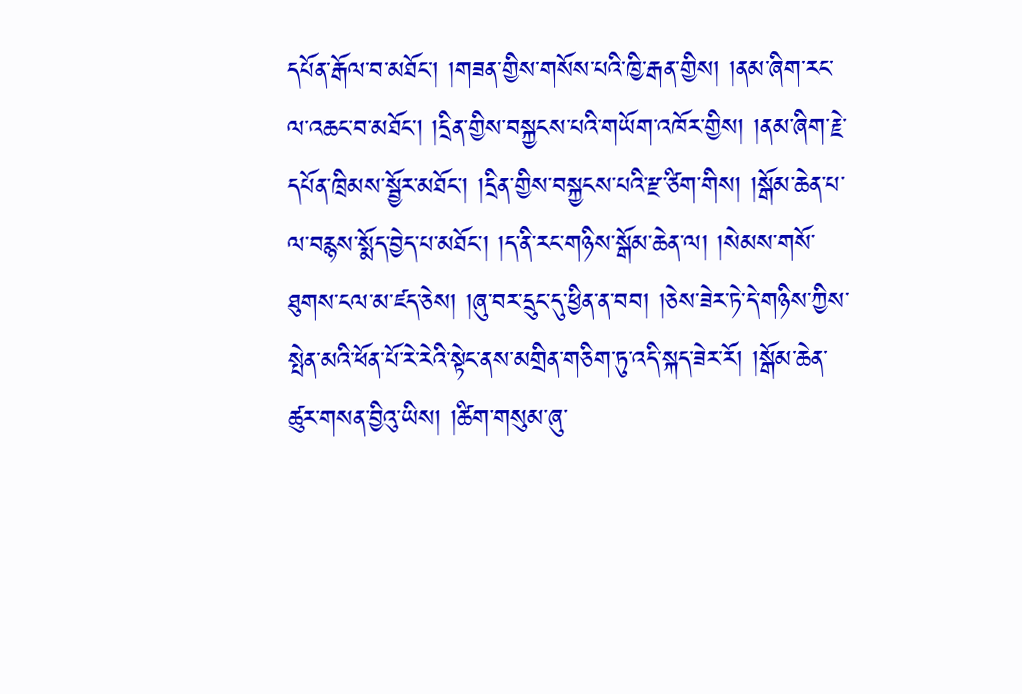དཔོན་རྒོལ་བ་མཐོང་། །གཟན་གྱིས་གསོས་པའི་ཁྱི་རྒན་གྱིས། །ནམ་ཞིག་རང་ལ་འཆང་བ་མཐོང། །དྲིན་གྱིས་བསྐྱངས་པའི་གཡོག་འཁོར་གྱིས། །ནམ་ཞིག་རྗེ་དཔོན་ཁྲིམས་སྦྱོར་མཐོང་། །དྲིན་གྱིས་བསྐྱངས་པའི་རྫ་ཙིག་གིས། །སྒོམ་ཆེན་པ་ལ་བརྙས་སྨོད་བྱེད་པ་མཐོང་། །ད་ནི་རང་གཉིས་སྒོམ་ཆེན་ལ། །སེམས་གསོ་ཐུགས་ངལ་མ་ཛད་ཅེས། །ཞུ་བར་དྲུང་དུ་ཕྱིན་ན་བབ། །ཅེས་ཟེར་ཏེ་དེ་གཉིས་ཀྱིས་སྤེན་མའི་ཕོན་པོ་རེ་རེའི་སྟེང་ནས་མགྲིན་གཅིག་ཏུ་འདི་སྐད་ཟེར་རོ། །སྒོམ་ཆེན་ཚུར་གསན་བྱིའུ་ཡིས། །ཚིག་གསུམ་ཞུ་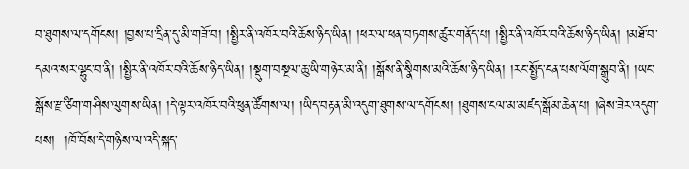བ་ཐུགས་ལ་དགོངས། །བྱས་པ་དྲིན་དུ་མི་གཟོ་བ། །སྤྱིར་ནི་འཁོར་བའི་ཆོས་ཉིད་ཡིན། །ཕར་ལ་ཕན་བཏགས་ཚུར་གནོད་པ། །སྤྱིར་ནི་འཁོར་བའི་ཆོས་ཉིད་ཡིན། །མཐོ་བ་དམའ་སར་ལྷུང་བ་ནི། །སྤྱིར་ནི་འཁོར་བའི་ཆོས་ཉིད་ཡིན། །སྡུག་བསྔལ་ཆུ་ཡི་གཉེར་མ་ནི། །སྒོས་ནི་སྣིགས་མའི་ཆོས་ཉིད་ཡིན། །རང་སྤྱོད་ངན་པས་ལོག་སྒྲུབ་ནི། །ཡང་སྒོས་རྫ་ཙིག་གཤིས་ལུགས་ཡིན། །དེ་ལྟར་འཁོར་བའི་ཕུན་ཚོགས་ལ། །ཡིད་བརྟན་མི་འདུག་ཐུགས་ལ་དགོངས། །ཐུགས་ངལ་མ་མཛད་སྒོམ་ཆེན་པ། །ཞེས་ཟེར་འདུག་པས།  །ཁོ་བོས་དེ་གཉིས་ལ་འདི་སྐད་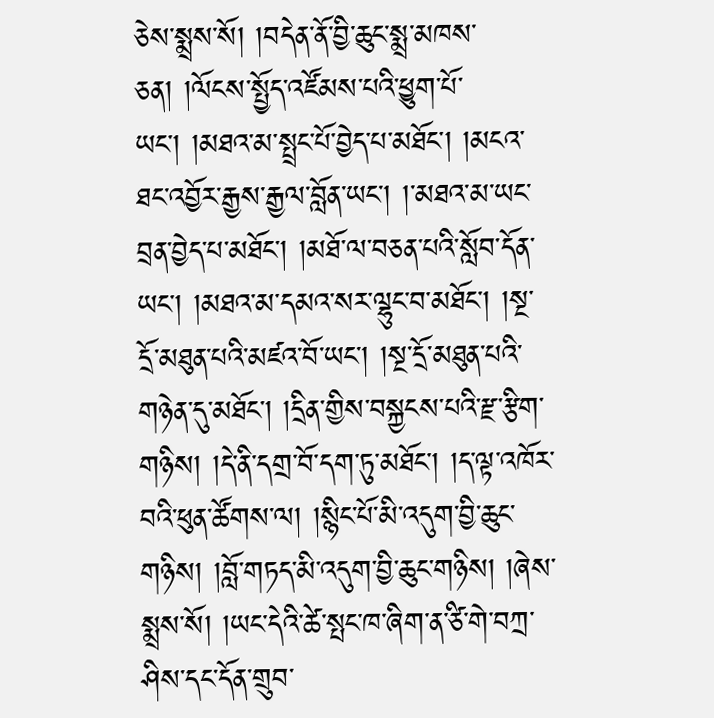ཅེས་སྨྲས་སོ། །བདེན་ནོ་བྱི་ཆུང་སྨྲ་མཁས་ཅན། །ལོངས་སྤྱོད་འཛོམས་པའི་ཕྱུག་པོ་ཡང་། །མཐའ་མ་སྤྲང་པོ་བྱེད་པ་མཐོང་། །མངའ་ཐང་འབྱོར་རྒྱས་རྒྱལ་བློན་ཡང་། །་མཐའ་མ་ཡང་བྲན་བྱེད་པ་མཐོང་། །མཐོ་ལ་བཅན་པའི་སློབ་དོན་ཡང་། །མཐའ་མ་དམའ་སར་ལྷུང་བ་མཐོང་། །སྔ་དྲོ་མཐུན་པའི་མཛའ་བོ་ཡང་། །སྔ་དྲོ་མཐུན་པའི་གཉེན་དུ་མཐོང་། །དྲིན་གྱིས་བསྐྱངས་པའི་རྫ་རྩིག་གཉིས། །དེ་ནི་དགྲ་བོ་དག་ཏུ་མཐོང་། །ད་ལྟ་འཁོར་བའི་ཕུན་ཚོགས་ལ། །སྙིང་པོ་མི་འདུག་བྱི་ཆུང་གཉིས། །བློ་གཏད་མི་འདུག་བྱི་ཆུང་གཉིས། །ཞེས་སྨྲས་སོ། །ཡང་དེའི་ཚེ་སྤང་ཁ་ཞིག་ན་ཙི་གེ་བཀྲ་ཤིས་དང་དོན་གྲུབ་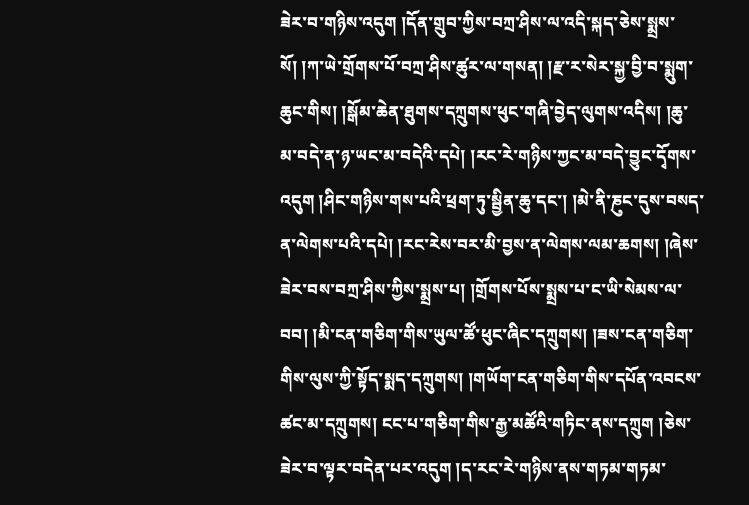ཟེར་བ་གཉིས་འདུག །དོན་གྲུབ་ཀྱིས་བཀྲ་ཤིས་ལ་འདི་སྐད་ཅེས་སྨྲས་སོ། །ཀ་ཡེ་གྲོགས་པོ་བཀྲ་ཤིས་ཚུར་ལ་གསན། །རྫ་ར་སེར་སྐྱ་བྱི་བ་སྨུག་ཆུང་གིས། །སྒོམ་ཆེན་ཐུགས་དཀྲུགས་ཕུང་གཞི་བྱེད་ལུགས་འདིས། །ཆུ་མ་བདེ་ན་ཉ་ཡང་མ་བདེའི་དཔེ། །རང་རེ་གཉིས་ཀྱང་མ་བདེ་བྱུང་དྭོགས་འདུག །ཤིང་གཉིས་གས་པའི་ཕྲག་ཏུ་སྦྱིན་ཆུ་དང་། །མེ་ནི་ཎུང་དུས་བསད་ན་ལེགས་པའི་དཔེ། །རང་རེས་བར་མི་བྱས་ན་ལེགས་ལམ་ཆགས། །ཞེས་ཟེར་བས་བཀྲ་ཤིས་ཀྱིས་སྨྲས་པ། །གྲོགས་པོས་སྨྲས་པ་ང་ཡི་སེམས་ལ་བབ། །མི་ངན་གཅིག་གིས་ཡུལ་ཚོ་ཕུང་ཞིང་དཀྲུགས། །ཟས་ངན་གཅིག་གིས་ལུས་ཀྱི་སྟོད་སྨད་དཀྲུགས། །གཡོག་ངན་གཅིག་གིས་དཔོན་འབངས་ཚང་མ་དཀྲུགས། ངང་པ་གཅིག་གིས་རྒྱ་མཚོའི་གཏིང་ནས་དཀྲུག །ཅེས་ཟེར་བ་ལྟར་བདེན་པར་འདུག །ད་རང་རེ་གཉིས་ནས་གཏམ་གཏམ་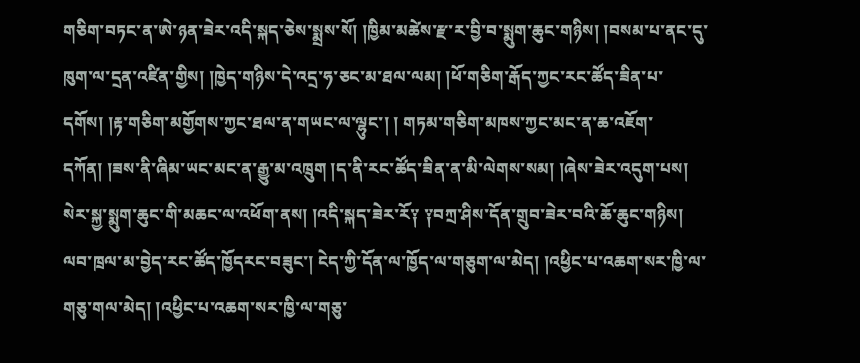གཅིག་བཏང་ན་ཨེ་ཉན་ཟེར་འདི་སྐད་ཅེས་སྨྲས་སོ། །ཁྱིམ་མཚེས་རྫ་ར་བྱི་བ་སྨུག་ཆུང་གཉིས། །བསམ་པ་ནང་དུ་ཁུག་ལ་དྲན་འཛིན་གྱིས། །ཁྱེད་གཉིས་དེ་འདྲ་ཧ་ཅང་མ་ཐལ་ལམ། །ཕོ་གཅིག་རྒོད་ཀྱང་རང་ཚོད་ཟིན་པ་དགོས། །རྟ་གཅིག་མགྱོགས་ཀྱང་ཐལ་ན་གཡང་ལ་ལྷུང་། ། གཏམ་གཅིག་མཁས་ཀྱང་མང་ན་ཆ་འཇོག་དཀོན། །ཟས་ནི་ཞིམ་ཡང་མང་ན་རྒྱུ་མ་འཁྲུག །ད་ནི་རང་ཚོད་ཟིན་ན་མི་ལེགས་སམ། །ཞེས་ཟེར་འདུག་པས། སེར་སྐྱ་སྨུག་ཆུང་གི་མཆང་ལ་འཕོག་ནས། །འདི་སྐད་ཟེར་རོ༑ ༑བཀྲ་ཤིས་དོན་གྲུབ་ཟེར་བའི་ཆོ་ཆུང་གཉིས། ལབ་ཁྲལ་མ་བྱེད་རང་ཚོད་ཁྱོདརང་བཟུང་། ངེད་ཀྱི་དོན་ལ་ཁྱོད་ལ་གཅུག་ལ་མེད། །འཕྱིང་པ་འཆག་སར་ཁྱི་ལ་གཅུ་གལ་མེད། །འཕྱིང་པ་འཆག་སར་ཁྱི་ལ་གཅུ་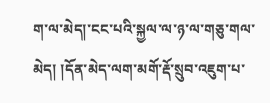ག་ལ་མེད།་ངང་པའི་སྐྱལ་ལ་ཉ་ལ་གཅུ་གལ་མེད། །དོན་མེད་ལག་མགོ་རྡོ་སྲུབ་འཇུག་པ་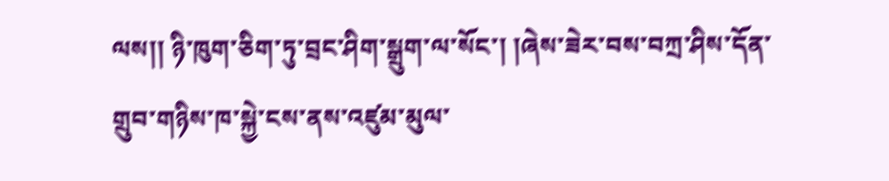ལས།། ཉི་ཁུག་ཅིག་ཏུ་བྲང་ཤིག་སྒྲུག་ལ་སོང་། །ཞེས་ཟེར་བས་བཀྲ་ཤིས་དོན་གྲུབ་གཉིས་ཁ་སྐྱེ་ངས་ནས་འཛུམ་མུལ་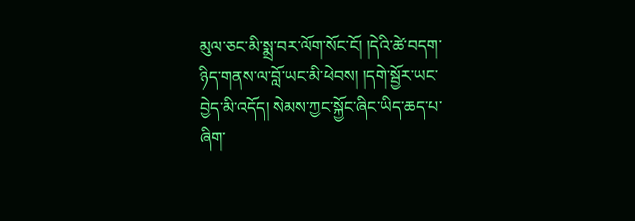མུལ་ཅང་མི་སྨྲ་བར་ལོག་སོང་ངོ། །དེའི་ཚེ་བདག་ཉིད་གནས་ལ་བློ་ཡང་མི་ཕེབས། །དགེ་སྦྱོར་ཡང་བྱེད་མི་འདོད། སེམས་ཀྱང་སྐྱོང་ཞིང་ཡིད་ཆད་པ་ཞིག་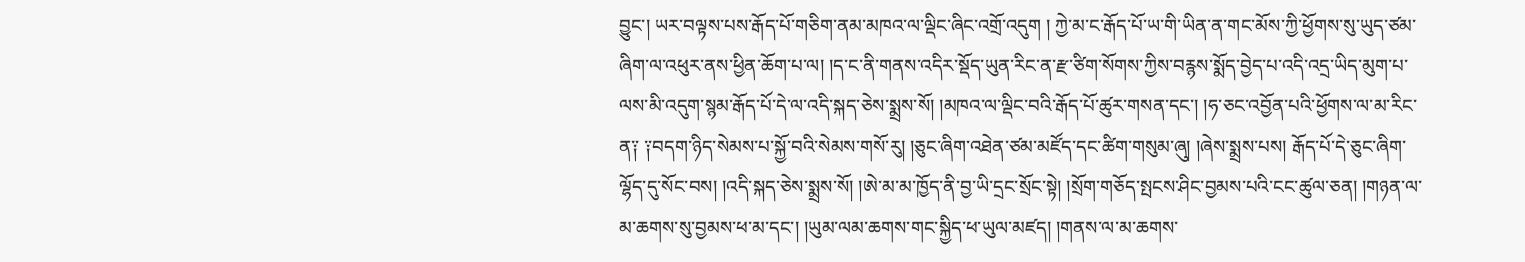བྱུང་། ཡར་བལྟས་པས་རྒོད་པོ་གཅིག་ནམ་མཁའ་ལ་ལྡིང་ཞིང་འགྲོ་འདུག ། ཀྱེ་མ་ང་རྒོད་པོ་ཡ་གི་ཡིན་ན་གང་མོས་ཀྱི་ཕྱོགས་སུ་ཡུད་ཙམ་ཞིག་ལ་འཕུར་ནས་ཕྱིན་ཆོག་པ་ལ། །ད་ང་ནི་གནས་འདིར་སྡོད་ཡུན་རིང་ན་རྫ་ཙིག་སོགས་ཀྱིས་བརྙས་སྨོད་བྱེད་པ་འདི་འདྲ་ཡིད་མུག་པ་ལས་མི་འདུག་སྙམ་རྒོད་པོ་དེ་ལ་འདི་སྐད་ཅེས་སྨྲས་སོ། །མཁའ་ལ་ལྡིང་བའི་རྒོད་པོ་ཚུར་གསན་དང་། །ཧ་ཅང་འབྱོན་པའི་ཕྱོགས་ལ་མ་རིང་ན༑ ༑བདག་ཉིད་སེམས་པ་སྐྱོ་བའི་སེམས་གསོ་རུ། །ཅུང་ཞིག་འཐེན་ཙམ་མཛོད་དང་ཚིག་གསུམ་ཞུ། །ཞེས་སྨྲས་པས། རྒོད་པོ་དེ་ཅུང་ཞིག་ལྷོད་དུ་སོང་བས། །འདི་སྐད་ཅེས་སྨྲས་སོ། །ཨེ་མ་མ་ཁྱོད་ནི་བྱ་ཡི་དྲང་སྲོང་སྟེ། །སྲོག་གཅོད་སྤངས་ཤིང་བྱམས་པའི་ངང་ཚུལ་ཅན། །གཉན་ལ་མ་ཆགས་སུ་བྱམས་ཕ་མ་དང་། །ཡུམ་ལམ་ཆགས་གང་སྐྱིད་ཕ་ཡུལ་མཛད། །གནས་ལ་མ་ཆགས་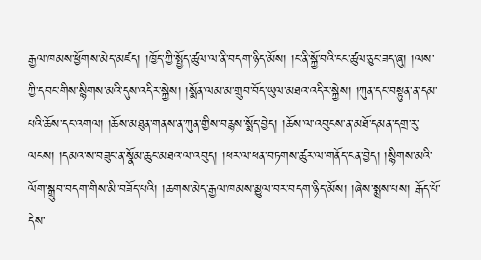རྒྱལ་ཁམས་ཕྱོགས་མེད་མཛད། །ཁྱོད་ཀྱི་སྤྱོད་ཚུལ་ལ་ནི་བདག་ཉིད་མོས། །ང་ནི་སྐྱོ་བའི་ངང་ཚུལ་ཅུང་ཟད་ཞུ། །ལས་ཀྱི་དབང་གིས་སྙིགས་མའི་དུས་འདིར་སྐྱེས། །སྨོན་ལམ་མ་གྲུབ་བོད་ཡུལ་མཐའ་འདིར་སྐྱེས། །ཀུན་དང་བསྟུན་ན་དམ་པའི་ཆོས་དང་འགལ། །ཆོས་མཐུན་གནས་ན་ཀུན་གྱིས་བརྙས་སྨོད་བྱེད། །ཆོས་ལ་འབུངས་ན་མཐོ་དམན་དགྲ་རུ་ལངས། །དམའ་ས་བཟུང་ན་སྣོམ་ཆུང་མཐའ་ལ་འབུད། །ཕར་ལ་ཕན་བཏགས་ཚུར་ལ་གནོད་ངན་བྱེད། །སྙིགས་མའི་ལོག་སྒྲུབ་བདག་གིས་མི་བཟོད་པའི། །ཆགས་མེད་རྒྱལ་ཁམས་མྱུལ་བར་བདག་ཉིད་མོས། །ཞེས་སྨྲས་པས། རྒོད་པོ་དེས་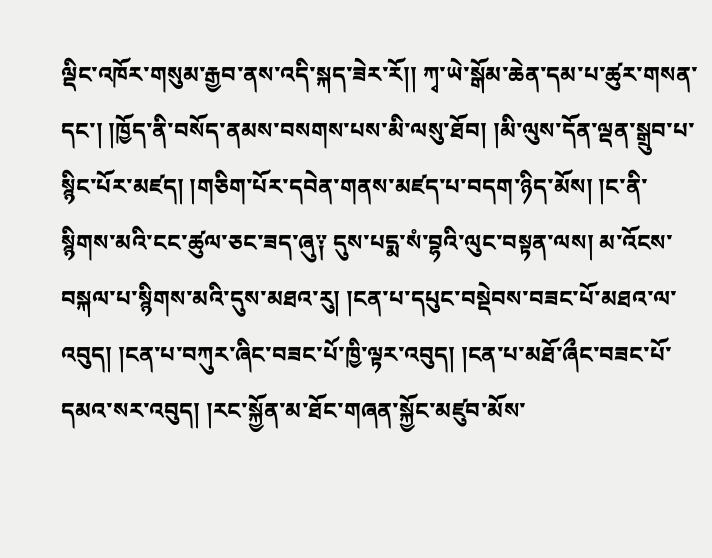ལྡིང་འཁོར་གསུམ་རྒྱབ་ནས་འདི་སྐད་ཟེར་རོ།། ཀྭ་ཡེ་སྒོམ་ཆེན་དམ་པ་ཚུར་གསན་དང་། །ཁྱོད་ནི་བསོད་ནམས་བསགས་པས་མི་ལསུ་ཐོབ། །མི་ལུས་དོན་ལྡན་སྒྲུབ་པ་སྙིང་པོར་མཛད། །གཅིག་པོར་དབེན་གནས་མཛད་པ་བདག་ཉིད་མོས། །ང་ནི་སྙིགས་མའི་ངང་ཚུལ་ཅང་ཟད་ཞུ༑ དུས་པདྨ་སཾ་བྷའི་ལུང་བསྟན་ལས། མ་འོངས་བསྐལ་པ་སྙིགས་མའི་དུས་མཐའ་རུ། །ངན་པ་དཔུང་བསྡེབས་བཟང་པོ་མཐའ་ལ་འབུད། །ངན་པ་བཀུར་ཞིང་བཟང་པོ་ཁྱི་ལྟར་འབུད། །ངན་པ་མཐོ་ཞྀང་བཟང་པོ་དམའ་སར་འབུད། །རང་སྐྱོན་མ་ཐོང་གཞན་སྐྱོང་མཛུབ་མོས་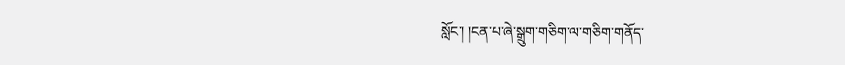སློང་། །ངན་པ་ཞེ་སྒྲུག་གཅིག་ལ་གཅིག་གནོད་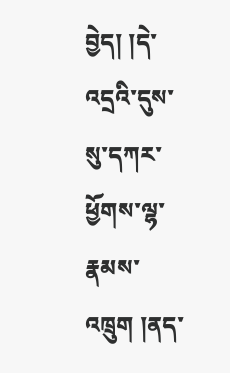བྱེད། །དེ་འདྲའི་དུས་སུ་དཀར་ཕྱོགས་ལྷ་རྣམས་འཁྲུག །ནད་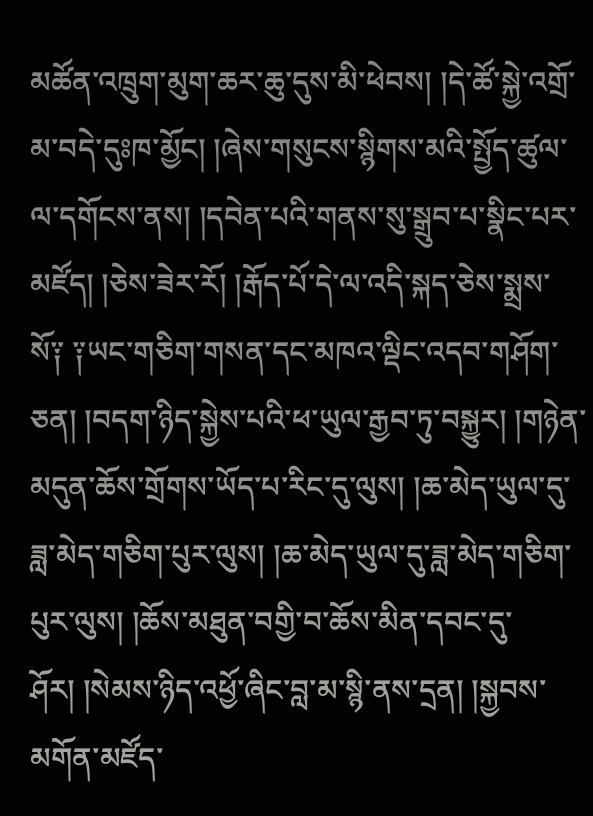མཚོན་འཁྲུག་མུག་ཆར་ཆུ་དུས་མི་ཕེབས། །དེ་ཚོ་སྐྱེ་འགྲོ་མ་བདེ་དུཿཁ་མྱོང། །ཞེས་གསུངས་སྙིགས་མའི་སྤྱོད་ཚུལ་ལ་དགོངས་ནས། །དབེན་པའི་གནས་སུ་སྒྲུབ་པ་སྣིང་པར་མཛོད། །ཅེས་ཟེར་རོ། །རྒོད་པོ་དེ་ལ་འདི་སྐད་ཅེས་སྨྲས་སོ༑ ༑ཡང་གཅིག་གསན་དང་མཁའ་ལྡིང་འདབ་གཤོག་ཅན། །བདག་ཉིད་སྐྱེས་པའི་ཕ་ཡུལ་རྒྱབ་ཏུ་བསྐྱུར། །གཉེན་མདུན་ཆོས་གྲོགས་ཡོད་པ་རིང་དུ་ལུས། །ཆ་མེད་ཡུལ་དུ་ཟླ་མེད་གཅིག་པུར་ལུས། །ཆ་མེད་ཡུལ་དུ་ཟླ་མེད་གཅིག་པུར་ལུས། །ཆོས་མཐུན་བགྱི་བ་ཆོས་མིན་དབང་དུ་ཤོར། །སེམས་ཉིད་འཕྱོ་ཞིང་བླ་མ་སྙི་ནས་དྲན། །སྐྱབས་མགོན་མཛོད་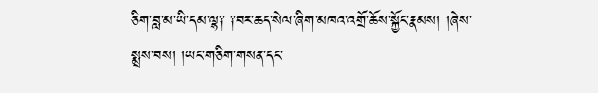ཅིག་བླ་མ་ཡི་དམ་ལྷ༑ ༑བར་ཆད་སེལ་ཞིག་མཁའ་འགྲོ་ཆོས་སྐྱོང་རྣམས། །ཞེས་སྨྲས་བས། །ཡང་གཅིག་གསན་དང་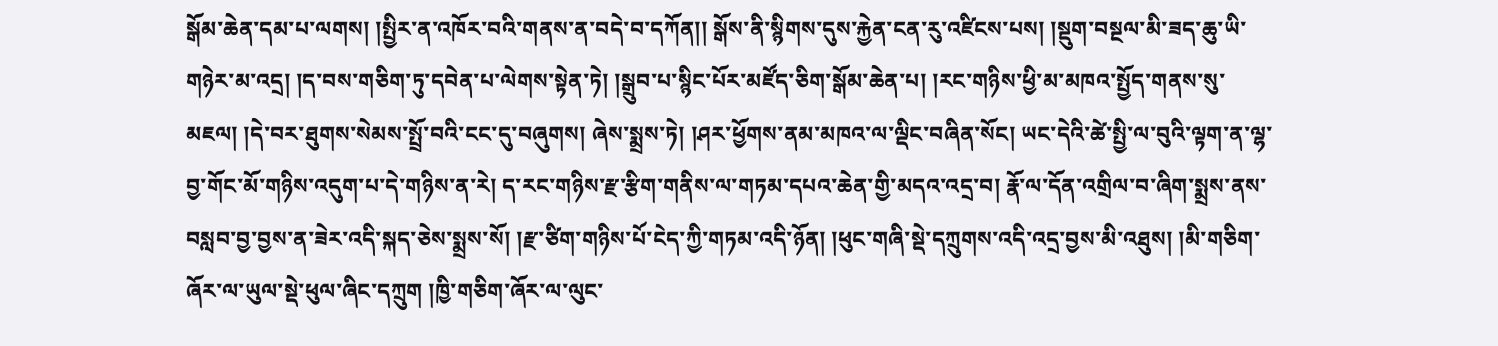སྒོམ་ཆེན་དམ་པ་ལགས། །སྤྱིར་ན་འཁོར་བའི་གནས་ན་བདེ་བ་དཀོན།། སྒོས་ནི་སྙིགས་དུས་རྐྱེན་ངན་རུ་འཛིངས་པས། །སྡུག་བསྔལ་མི་ཟད་ཆུ་ཡི་གཉེར་མ་འདྲ། །ད་བས་གཅིག་ཏུ་དབེན་པ་ལེགས་སྟེན་ཏེ། །སྒྲུབ་པ་སྙིང་པོར་མཛོད་ཅིག་སྒོམ་ཆེན་པ། །རང་གཉིས་ཕྱི་མ་མཁའ་སྤྱོད་གནས་སུ་མཇལ། །དེ་བར་ཐུགས་སེམས་སྤྲོ་བའི་ངང་དུ་བཞུགས། ཞེས་སྨྲས་ཏེ། །ཤར་ཕྱོགས་ནམ་མཁའ་ལ་ལྡིང་བཞིན་སོང། ཡང་དེའི་ཚེ་སྤྱི་ལ་བུའི་ལྟག་ན་ལྷ་བྱ་གོང་མོ་གཉིས་འདུག་པ་དེ་གཉིས་ན་རེ། ད་རང་གཉིས་རྫ་རྩིག་གནིས་ལ་གཏམ་དཔའ་ཆེན་གྱི་མདའ་འདྲ་བ། རྣོ་ལ་དོན་འགྲིལ་བ་ཞིག་སྨྲས་ནས་བསླབ་བྱ་བྱས་ན་ཟེར་འདི་སྐད་ཅེས་སྨྲས་སོ། །རྫ་ཙིག་གཉིས་པོ་ངེད་ཀྱི་གཏམ་འདི་ཉོན། །ཕུང་གཞི་སྡེ་དཀྲུགས་འདི་འདྲ་བྱས་མི་འཐུས། །མི་གཅིག་ཞོར་ལ་ཡུལ་སྡེ་ཕུལ་ཞིང་དཀྲུག །ཁྱི་གཅིག་ཞོར་ལ་ལུང་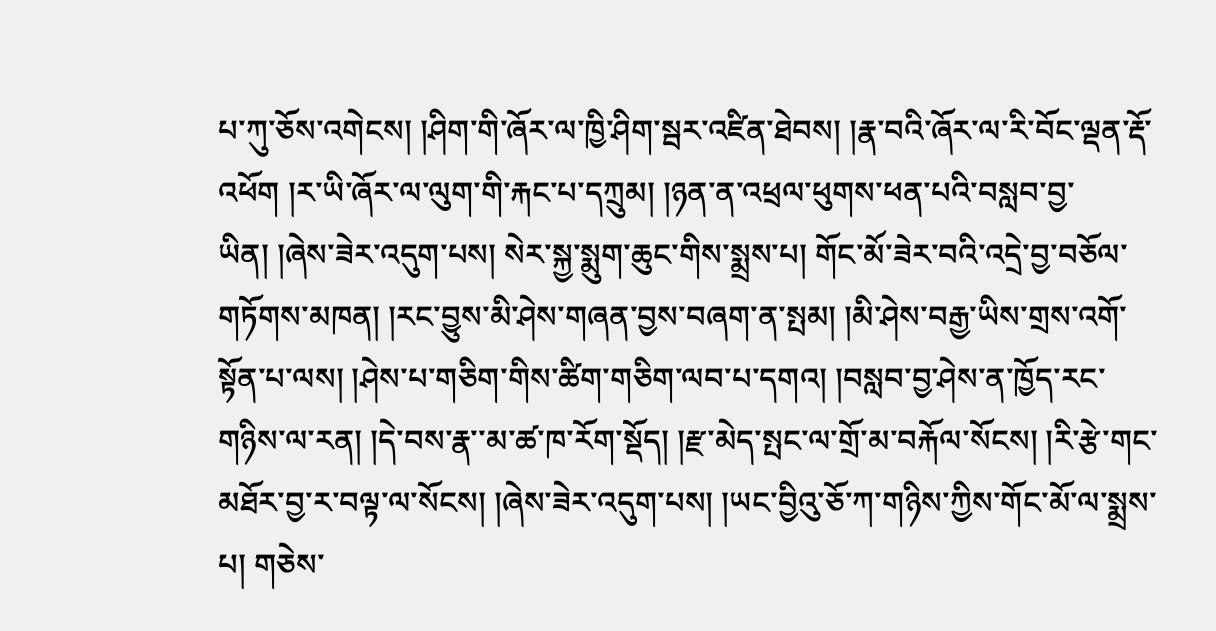པ་ཀུ་ཅོས་འགེངས། །ཤིག་གི་ཞོར་ལ་ཁྱི་ཤིག་སྦར་འཛིན་ཐེབས། །རྣ་བའི་ཞོར་ལ་རི་བོང་ལྡན་རྡོ་འཕོག །ར་ཡི་ཞོར་ལ་ལུག་གི་རྐང་པ་དཀྲུམ། །ཉན་ན་འཕྲལ་ཕུགས་ཕན་པའི་བསླབ་བྱ་ཡིན། །ཞེས་ཟེར་འདུག་པས། སེར་སྐྱ་སྨུག་ཆུང་གིས་སྨྲས་པ། གོང་མོ་ཟེར་བའི་འདྲེ་བྱ་བཅོལ་གཏོགས་མཁན། །རང་བྱུས་མི་ཤེས་གཞན་བྱས་བཞག་ན་སྤམ། །མི་ཤེས་བརྒྱ་ཡིས་གྲས་འགོ་སྟོན་པ་ལས། །ཤེས་པ་གཅིག་གིས་ཚིག་གཅིག་ལབ་པ་དགའ། །བསླབ་བྱ་ཤེས་ན་ཁྱོད་རང་གཉིས་ལ་རན། །དེ་བས་རྣ་་མ་ཚ་ཁ་རོག་སྡོད། །རྫ་མེད་སྤང་ལ་གྲོ་མ་བརྐོལ་སོངས། །རི་རྩེ་གང་མཐོར་བྱ་ར་བལྟ་ལ་སོངས། །ཞེས་ཟེར་འདུག་པས། །ཡང་བྱིའུ་ཅོ་ཀ་གཉིས་ཀྱིས་གོང་མོ་ལ་སྨྲས་པ། གཅེས་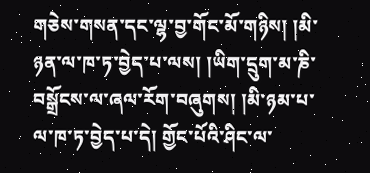གཅེས་གསན་དང་ལྷ་བྱ་གོང་མོ་གཉིས། །མི་ཉན་ལ་ཁ་ཏ་བྱེད་པ་ལས། །ཡིག་དྲུག་མ་ཎི་བསྒྲོངས་ལ་ཞལ་རོག་བཞུགས། །མི་ཉམ་པ་ལ་ཁ་ཏ་བྱེད་པ་དེ། གྱོང་པོའི་ཤིང་ལ་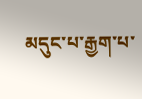མདུང་པ་རྒྱག་པ་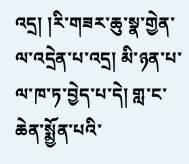འདྲ། །རི་གཟར་ཆུ་སྣ་གྱེན་ལ་འདྲེན་པ་འདྲ། མི་ཉན་པ་ལ་ཁ་ཏ་བྱེད་པ་དེ། གླ་ང་ཆེན་སྨྱོན་པའི་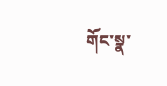གོང་སྣ་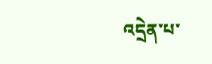འདྲེན་པ་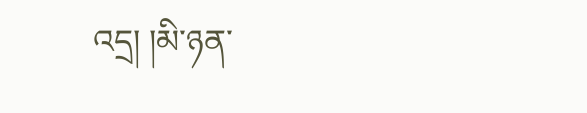འདྲ། །མི་ཉན་